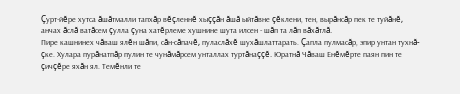Çурт-йĕре хутса ăшăтмалли тапхăр вĕçленнĕ хыççăн ăшă ыйтăвне çĕклени, тен, вырăнсăр пек те туйăнĕ, анчах ăслă ватăсем çулла çуна хатĕрлеме хушнине шута илсен - шăп та лăп вăхăтлă.
Пире кашнинех чăваш ялĕн шăпи, сăн-сăпачĕ, пуласлăхĕ шухăшлаттарать. Çапла пулмасăр, эпир унтан тухнă-çке. Хулара пурăнатпăр пулин те чунăмăрсем унталлах туртăнаççĕ. Юратнă Чăваш Енĕмĕрте паян пин те çичçĕре яхăн ял. Темĕнли те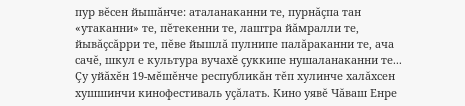пур вĕсен йышăнче: аталанаканни те, пурнăçпа тан «утаканни» те, пĕтекенни те, лаштра йăмралли те, йывăçсăрри те, пĕве йышлă пулнипе палăраканни те, ача сачĕ, шкул е культура вучахĕ çуккипе нушаланаканни те...
Çу уйăхĕн 19-мĕшĕнче республикăн тĕп хулинче халăхсен хушшинчи кинофестиваль уçăлать. Кино уявĕ Чăваш Енре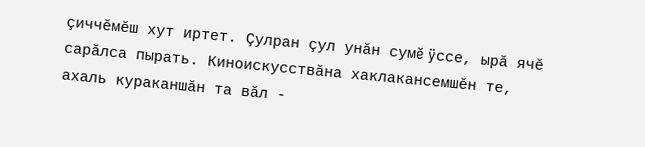çиччĕмĕш хут иртет. Çулран çул унăн сумĕ ÿссе, ырă ячĕ сарăлса пырать. Киноискусствăна хаклакансемшĕн те, ахаль кураканшăн та вăл -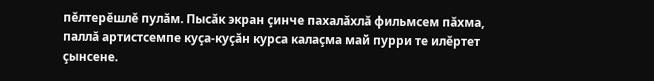пĕлтерĕшлĕ пулăм. Пысăк экран çинче пахалăхлă фильмсем пăхма, паллă артистсемпе куçа-куçăн курса калаçма май пурри те илĕртет çынсене.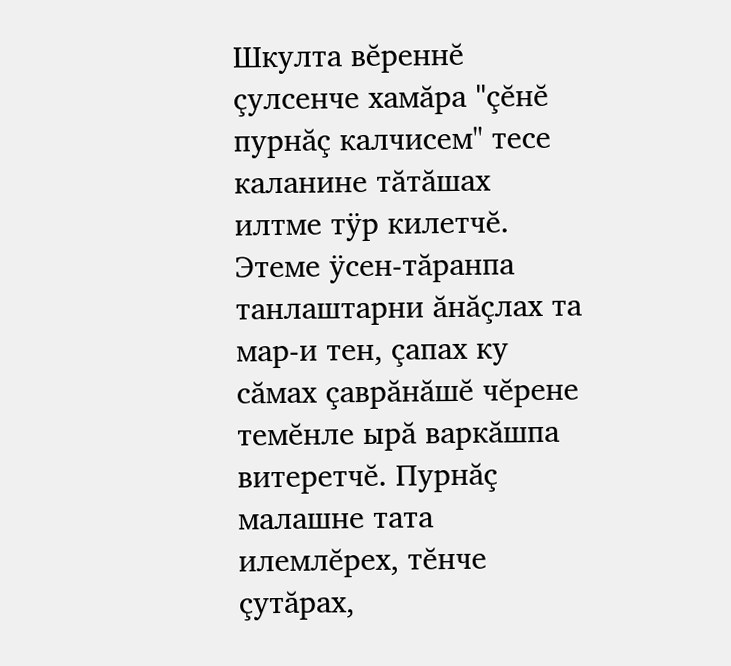Шкулта вĕреннĕ çулсенче хамăра "çĕнĕ пурнăç калчисем" тесе каланине тăтăшах илтме тÿр килетчĕ. Этеме ÿсен-тăранпа танлаштарни ăнăçлах та мар-и тен, çапах ку сăмах çаврăнăшĕ чĕрене темĕнле ырă варкăшпа витеретчĕ. Пурнăç малашне тата илемлĕрех, тĕнче çутăрах,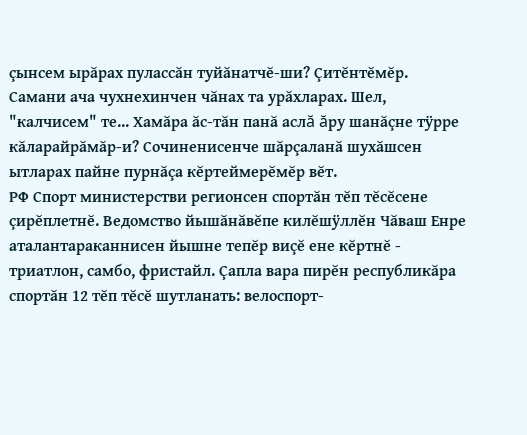çынсем ырăрах пулассăн туйăнатчĕ-ши? Çитĕнтĕмĕр. Самани ача чухнехинчен чăнах та урăхларах. Шел, "калчисем" те... Хамăра ăс-тăн панă аслă ăру шанăçне тÿрре кăларайрăмăр-и? Сочиненисенче шăрçаланă шухăшсен ытларах пайне пурнăçа кĕртеймерĕмĕр вĕт.
РФ Спорт министерстви регионсен спортăн тĕп тĕсĕсене çирĕплетнĕ. Ведомство йышăнăвĕпе килĕшÿллĕн Чăваш Енре аталантараканнисен йышне тепĕр виçĕ ене кĕртнĕ - триатлон, самбо, фристайл. Çапла вара пирĕн республикăра спортăн 12 тĕп тĕсĕ шутланать: велоспорт-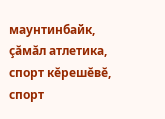маунтинбайк, çăмăл атлетика, спорт кĕрешĕвĕ, спорт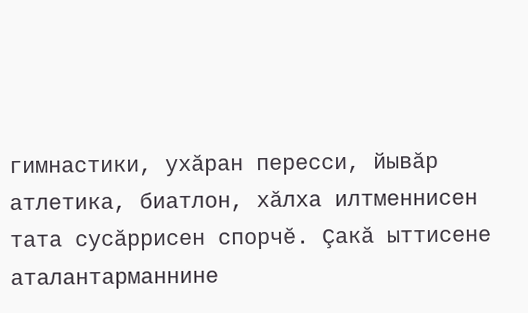гимнастики, ухăран пересси, йывăр атлетика, биатлон, хăлха илтменнисен тата сусăррисен спорчĕ. Çакă ыттисене аталантарманнине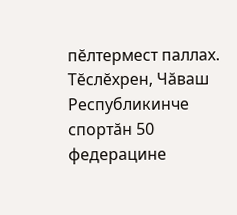пĕлтермест паллах. Тĕслĕхрен, Чăваш Республикинче спортăн 50 федерацине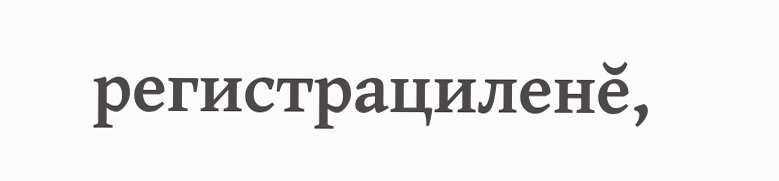регистрациленĕ,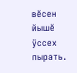вĕсен йышĕ ÿссех пырать.